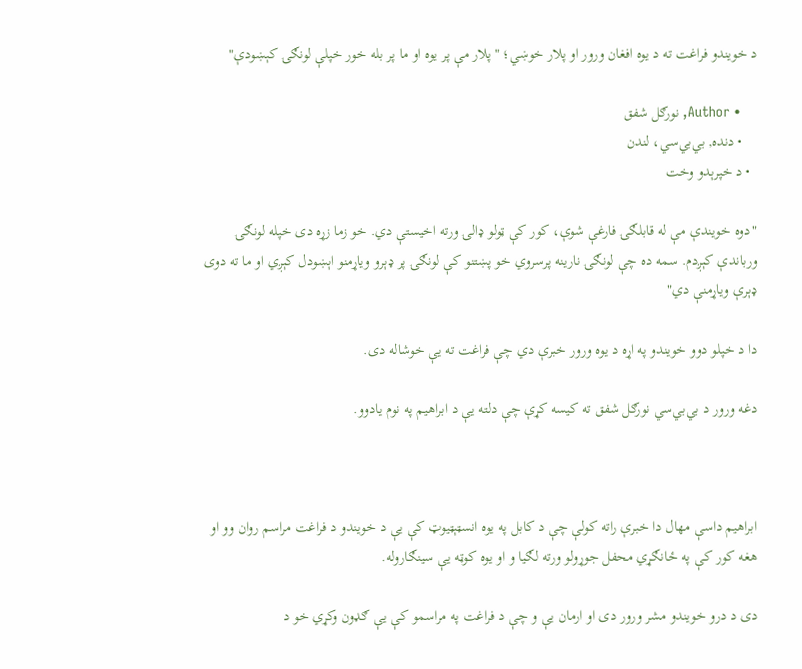د خویندو فراغت ته د یوه افغان ورور او پلار خوښي؛ "پلار مې پر یوه او ما پر بله خور خپلې لونګۍ کېښودې"

    • Author, نورګل شفق
    • دنده, بي‌بي‌سي، لندن
  • د خپرېدو وخت

"دوه خویندې مې له قابلګۍ فارغې شوې، کور کې ټولو ډالۍ ورته اخیستې دي. خو زما زړه دی خپله لونګۍ ورباندې کېږدم. سمه ده چې لونګۍ نارینه پرسروي خو پښتنو کې لونګۍ پر ډېرو ویاړمنو اېښودل کېږي او ما ته دوی ډېرې ویاړمنې دي"

دا د خپلو دوو خویندو په اړه د یوه ورور خبرې دي چې فراغت ته یې خوشاله دی.

دغه ورور د بي‌بي‌سي نورګل شفق ته کیسه کړې چې دلته یې د ابراهیم په نوم یادوو.



ابراهیم داسې مهال دا خبرې راته کولې چې د کابل په یوه انسټېټيوټ کې یې د خویندو د فراغت مراسم روان وو او هغه کور کې په ځانګړي محفل جوړولو ورته لګیا و او یوه کوټه یې سینګاروله.

دی د درو خویندو مشر ورور دی او ارمان یې و چې د فراغت په مراسمو کې یې ګډون وکړي خو د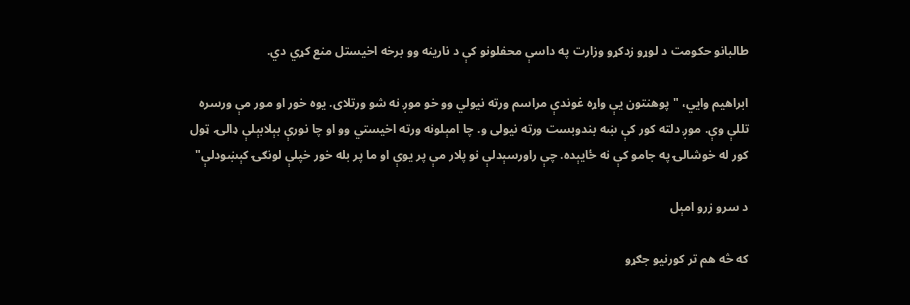طالبانو حکومت د لوړو زدکړو وزارت په داسې محفلونو کې د نارینه‌ وو برخه اخیستل منع کړي دي.

ابراهیم وايي، "پوهنتون یې واړه غوندې مراسم ورته نیولي وو خو موږ نه شو ورتلای. یوه خور او مور مې ورسره تللې وې. موږ دلته کور کې ښه بندوبست ورته نیولی و. چا امېلونه ورته اخیستي وو او چا نورې بېلابېلې ډالۍ. ټول کور له خوشالۍ په جامو کې نه ځایېده. چې راورسېدلې نو پلار مې پر یوې او ما پر بله خور خپلې لونګۍ کېښودلې"

د سرو زرو امېل

که څه هم تر کورنیو جګړو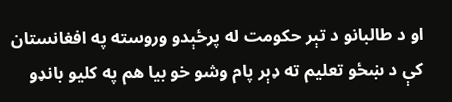او د طالبانو د تېر حکومت له پرځېدو وروسته په افغانستان کې د ښځو تعلیم ته ډېر پام وشو خو بیا هم په کلیو بانډو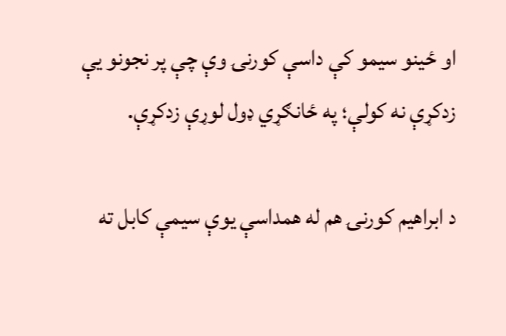او ځینو سیمو کې داسې کورنۍ وې چې پر نجونو یې زدکړې نه کولې؛ په ځانګړي ډول لوړې زدکړې.

د ابراهیم کورنۍ هم له همداسې یوې سیمې کابل ته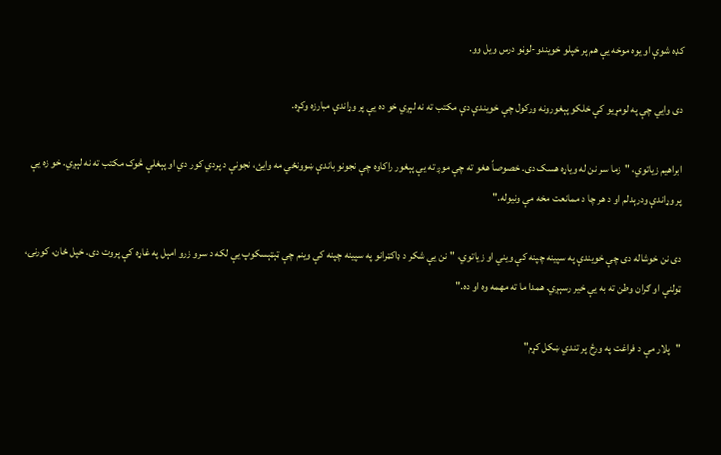کډه شوې او یوه موخه یې هم پر خپلو خویندو-لوڼو درس ویل وو.

دی وايي چې په لومړیو کې خلکو پېغورونه ورکول چې خویندې دې مکتب ته نه لېږي خو ده یې پر وړاندې مبارزه وکړه.

ابراهیم زیاتوي، "زما سر نن له ویاړه هسک دی. خصوصاً هغو ته چې موږ ته یې پېغور راکاوه چې نجونو باندې ښوونځي مه وایئ، نجونې د پردي کور دي او پېغلې څوک مکتب ته نه لېږي. خو زه یې پر وړاندې ودرېدلم او د هر چا د ممانعت مخه مې ونیوله."

دی نن خوشاله دی چې خویندې په سپينه چپنه کې ویني او زیاتوي، "نن یې شکر د ډاکټرانو په سپينه چپنه کې وینم چې ټېټېسکوپ یې لکه د سرو زرو امېل په غاړه کې پروت دی. خپل ځان، کورنۍ، ټولنې او ګران وطن ته به یې خیر رسېږي. همدا ما ته مهمه وه او ده."

"پلار مې د فراغت په ورځ پر تندي ښکل کړم"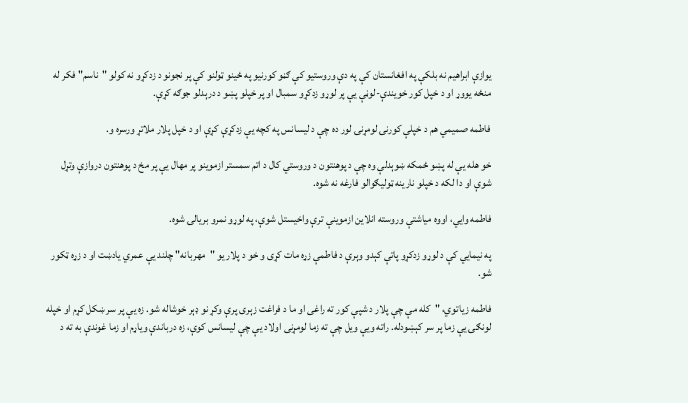یوازې ابراهیم نه بلکې په افغانستان کې په دې وروستیو کې ګڼو کورنیو په ځینو ټولنو کې پر نجونو د زدکړو نه کولو "ناسم" فکر له منځه یووړ او د خپل کور خویندې-لوڼې یې پر لوړو زدکړو سمبال او پر خپلو پښو د درېدلو جوګه کړې.

فاطمه صمیمي هم د خپلې کورنۍ لومړنۍ لور ده چې د لیسانس په کچه یې زدکړې کړې او د خپل پلار ملاتړ ورسره و.

خو هله یې له پښو ځمکه ښوېدلې وه چې د پوهنتون د وروستي کال د اتم سمستر ازموینو پر مهال یې پر مخ د پوهنتون دروازې وتړل شوې او دا لکه د خپلو نارینه ټولیګوالو فارغه نه شوه.

فاطمه وايي، اووه میاشتې وروسته انلاین ازموینې ترې واخیستل شوې، په لوړو نمرو بریالۍ شوه.

په نیمايي کې د لوړو زدکړو پاتې کېدو وېرې د فاطمې زړه مات کړی و خو د پلار یو "مهربانه" چلند یې عمري یادښت او د زړه ټکور شو.

فاطمه زیاتوي، "کله مې چې پلار د شپې کور ته راغی او ما د فراغت زېری پرې وکړ نو ډېر خوشاله شو. زه یې پر سر ښکل کړم او خپله لونګۍ یې زما پر سر کېښودله. راته ویې ویل چې ته زما لومړنی اولاد یې چې لیسانس کوې، زه درباندې ویاړم او زما غوندې به ته د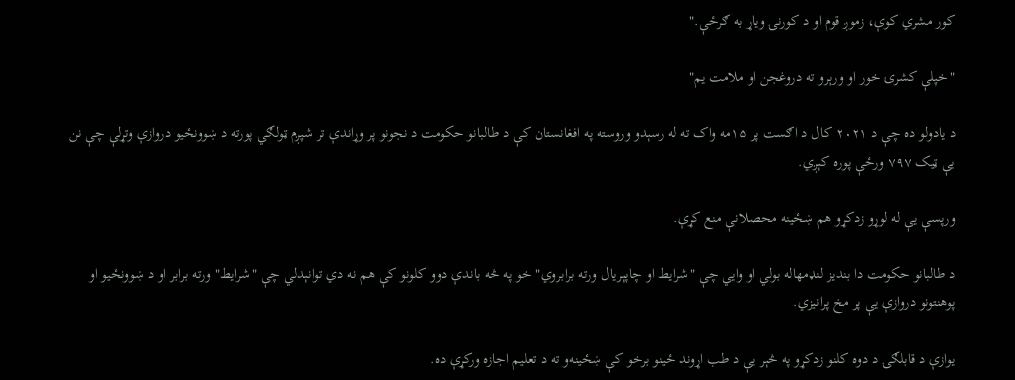کور مشري کوې، زموږ قوم او د کورنۍ ویاړ به ګرځې."

"خپلې کشرۍ خور او ورېرو ته دروغجن او ملامت یم"

د یادولو ده چې د ۲۰۲۱ کال د اګست پر ۱۵مه واک ته له رسېدو وروسته په افغانستان کې د طالبانو حکومت د نجونو پر وړاندې تر شپږم ټولګي‌ پورته د ښوونځيو دروازې وتړلې چې نن یې ټيک ۷۹۷ ورځې پوره کېږي.

ورپسې یې له لوړو زدکړو هم ښځينه محصلانې منع کړې.

د طالبانو حکومت دا بندیز لنډمهاله بولي او وايي چې "شرایط او چاپېریال ورته برابروي" خو په څه باندې دوو کلونو کې هم نه دي‌ توانېدلي چې "شرایط" ورته برابر او د ښوونځيو او پوهنتونو دروازې یې پر مخ پرانیزي.

یوازې د قابلګۍ د دوه کلنو زدکړو په څېر یې د طب اړوند ځينو برخو کې ښځينه‌و ته د تعلیم اجازه ورکړې ده.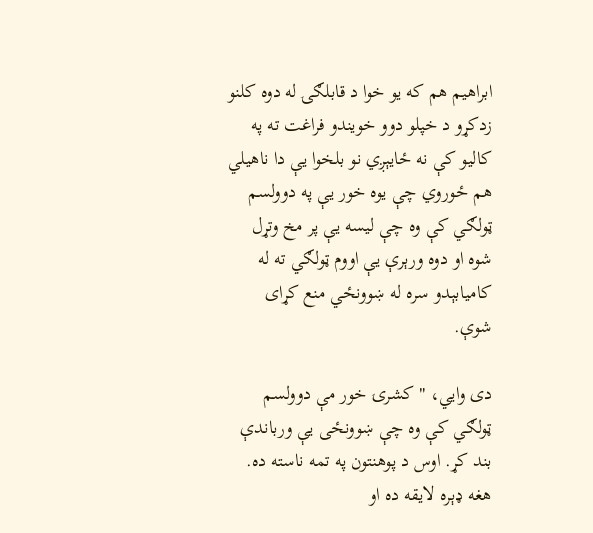ابراهیم هم که یو خوا د قابلګۍ له دوه کلنو زدکړو د خپلو دوو خویندو فراغت ته په کالیو کې نه ځایېږي نو بلخوا یې دا ناهیلي هم ځوروي چې یوه خور یې په دوولسم ټولګي کې وه چې لیسه یې پر مخ وتړل شوه او دوه ورېرې یې اووم ټولګي ته له کامیابېدو سره له ښوونځي منع کړای شوې.

دی وايي، "کشرۍ خور مې دوولسم ټولګي‌ کې وه چې ښوونځی یې ورباندې بند کړ. اوس د پوهنتون په تمه ناسته ده. هغه ډېره لایقه ده او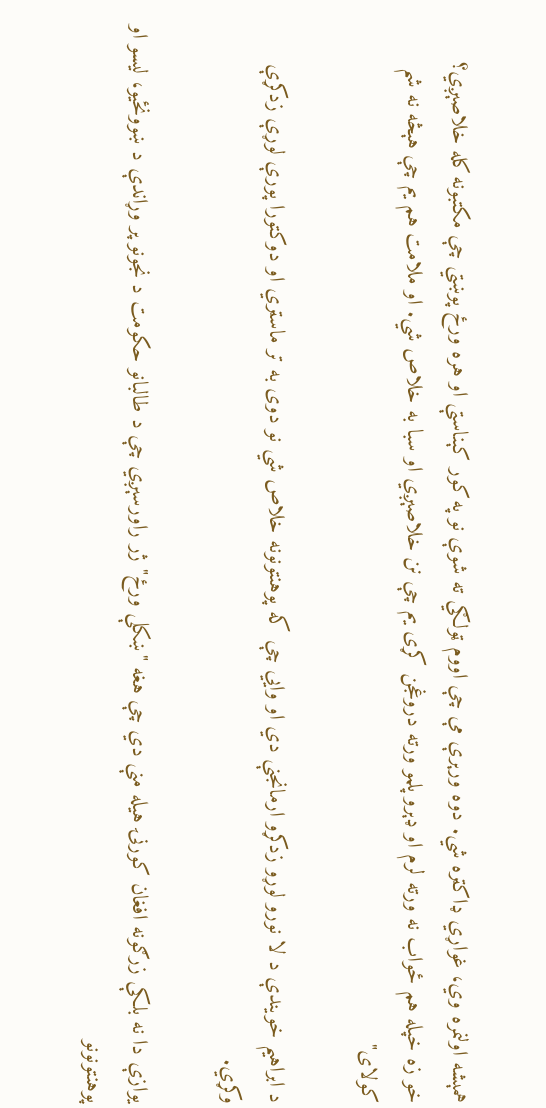همېشه اولنمره وي، غواړي ډاکټره شي. دوه ورېرې مې چې اووم ټولګي ته شوې نو په کور کېناستې او هره ورځ پوښتي چې مکتبونه کله خلاصېږي؟ خو زه خپله هم ځواب نه ورته لرم او ډېرو پلمو ورته دروغجن کړی یم چې نن خلاصېږي او سبا به خلاص شي. او ملامت هم یم چې هېڅه نه شم کولای"

د ابراهیم خویندې د لا نورو لوړو زدکړو ارمانجنې دي او وايي چې که پوهنتونونه خلاص شي نو دوی به تر ماسټري او دوکتورا پورې لوړې زدکړې وکړي.

یوازې دا نه بلکې زرګونه افغان کورنۍ هیله منې دي چې هغه "ښکلې ورځ" ژر راورسېږي چې د طالبانو حکومت د نجونو پر وړاندې د ښوونځيو، لیسو او پوهنتونونو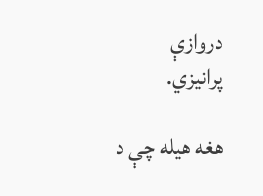دروازې پرانیزي.

هغه هیله چې د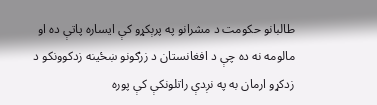طالبانو حکومت د مشرانو په پرېکړو کې ایساره پاتې ده او مالومه نه ده چې د افغانستان د زرګونو ښځينه زدکوونکو د زدکړو ارمان به په نږدې راتلونکې کې پوره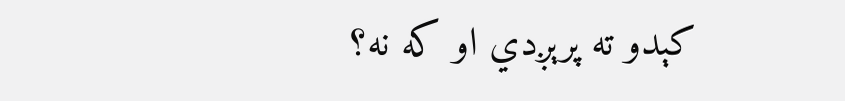کېدو ته پرېږدي او که نه؟